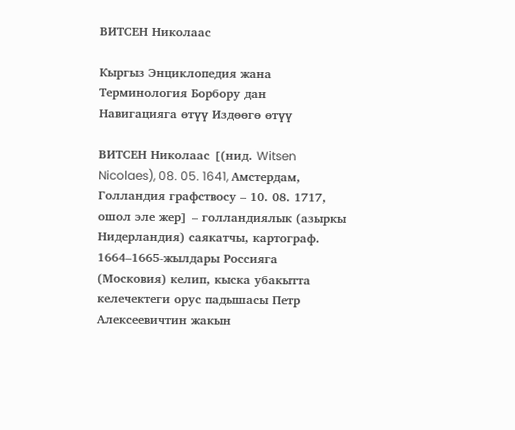ВИТСЕН Николаас

Кыргыз Энциклопедия жана Терминология Борбору дан
Навигацияга өтүү Издөөгө өтүү

ВИТСЕН Николаас [(нид. Witsen Nicolaes), 08. 05. 1641, Амстердам, Голландия графствосу – 10. 08. 1717, ошол эле жер] – голландиялык (азыркы Нидерландия) саякатчы, картограф. 1664–1665-жылдары Россияга (Московия) келип, кыска убакытта келечектеги орус падышасы Петр Алексеевичтин жакын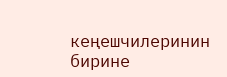кеңешчилеринин бирине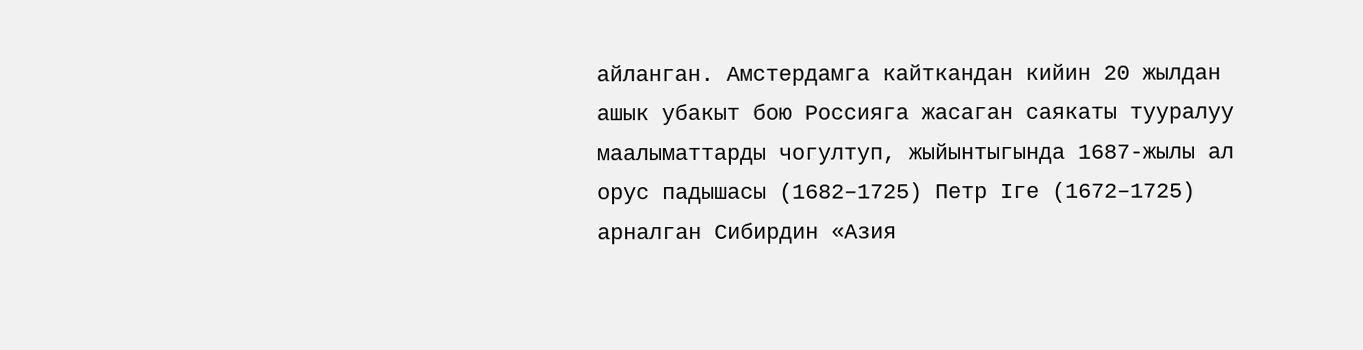айланган. Амстердамга кайткандан кийин 20 жылдан ашык убакыт бою Россияга жасаган саякаты тууралуу маалыматтарды чогултуп, жыйынтыгында 1687-жылы ал орус падышасы (1682–1725) Петр Iге (1672–1725) арналган Сибирдин «Азия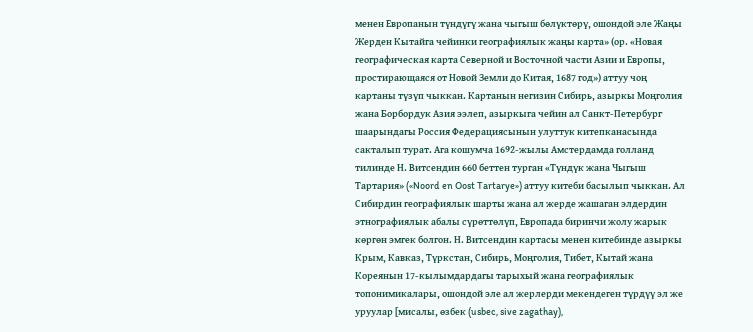менен Европанын түндүгү жана чыгыш бөлүктөрү, ошондой эле Жаңы Жерден Кытайга чейинки географиялык жаңы карта» (ор. «Новая географическая карта Северной и Восточной части Азии и Европы, простирающаяся от Новой Земли до Китая, 1687 год») аттуу чоң картаны түзүп чыккан. Картанын негизин Сибирь, азыркы Моңголия жана Борбордук Азия ээлеп, азыркыга чейин ал Санкт-Петербург шаарындагы Россия Федерациясынын улуттук китепканасында сакталып турат. Ага кошумча 1692-жылы Амстердамда голланд тилинде Н. Витсендин 660 беттен турган «Түндүк жана Чыгыш Тартария» («Noord en Oost Tartarye») аттуу китеби басылып чыккан. Ал Сибирдин географиялык шарты жана ал жерде жашаган элдердин этнографиялык абалы сүрөттөлүп, Европада биринчи жолу жарык көргөн эмгек болгон. Н. Витсендин картасы менен китебинде азыркы Крым, Кавказ, Түркстан, Сибирь, Моңголия, Тибет, Кытай жана Кореянын 17-кылымдардагы тарыхый жана географиялык топонимикалары, ошондой эле ал жерлерди мекендеген түрдүү эл же уруулар [мисалы, өзбек (usbec, sive zagathay),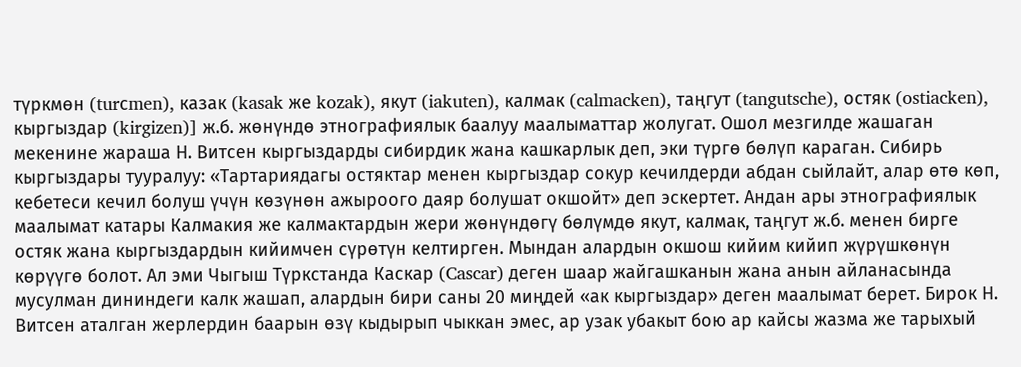түркмөн (turсmen), казак (kasak же kozak), якут (iakuten), калмак (calmacken), таңгут (tangutsche), остяк (ostiacken), кыргыздар (kirgizen)] ж.б. жөнүндө этнографиялык баалуу маалыматтар жолугат. Ошол мезгилде жашаган мекенине жараша Н. Витсен кыргыздарды сибирдик жана кашкарлык деп, эки түргө бөлүп караган. Сибирь кыргыздары тууралуу: «Тартариядагы остяктар менен кыргыздар сокур кечилдерди абдан сыйлайт, алар өтө көп, кебетеси кечил болуш үчүн көзүнөн ажыроого даяр болушат окшойт» деп эскертет. Андан ары этнографиялык маалымат катары Калмакия же калмактардын жери жөнүндөгү бөлүмдө якут, калмак, таңгут ж.б. менен бирге остяк жана кыргыздардын кийимчен сүрөтүн келтирген. Мындан алардын окшош кийим кийип жүрүшкөнүн көрүүгө болот. Ал эми Чыгыш Түркстанда Каскар (Cascar) деген шаар жайгашканын жана анын айланасында мусулман дининдеги калк жашап, алардын бири саны 20 миңдей «ак кыргыздар» деген маалымат берет. Бирок Н. Витсен аталган жерлердин баарын өзү кыдырып чыккан эмес, ар узак убакыт бою ар кайсы жазма же тарыхый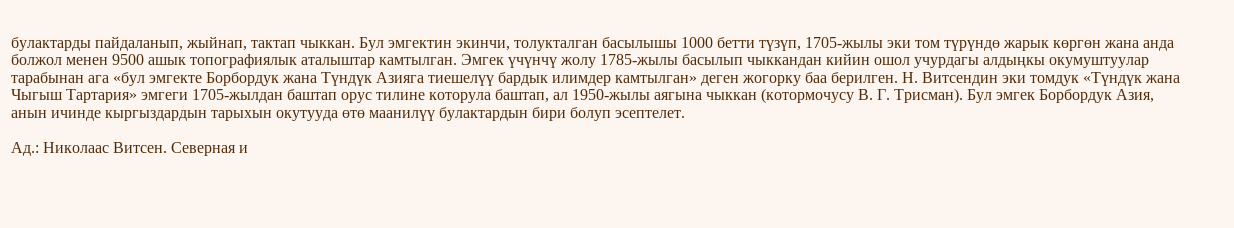булактарды пайдаланып, жыйнап, тактап чыккан. Бул эмгектин экинчи, толукталган басылышы 1000 бетти түзүп, 1705-жылы эки том түрүндө жарык көргөн жана анда болжол менен 9500 ашык топографиялык аталыштар камтылган. Эмгек үчүнчү жолу 1785-жылы басылып чыккандан кийин ошол учурдагы алдыңкы окумуштуулар тарабынан ага «бул эмгекте Борбордук жана Түндүк Азияга тиешелүү бардык илимдер камтылган» деген жогорку баа берилген. Н. Витсендин эки томдук «Түндүк жана Чыгыш Тартария» эмгеги 1705-жылдан баштап орус тилине которула баштап, ал 1950-жылы аягына чыккан (котормочусу В. Г. Трисман). Бул эмгек Борбордук Азия, анын ичинде кыргыздардын тарыхын окутууда өтө маанилүү булактардын бири болуп эсептелет.

Ад.: Николаас Витсен. Северная и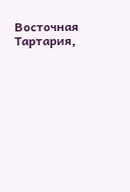Восточная Тартария,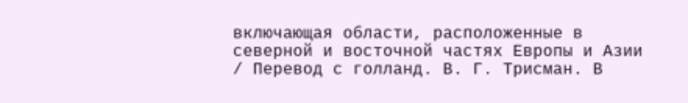включающая области, расположенные в северной и восточной частях Европы и Азии / Перевод с голланд. В. Г. Трисман. В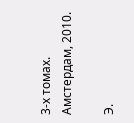3-х томах. Амстердам, 2010.

Э.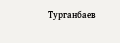Турганбаев